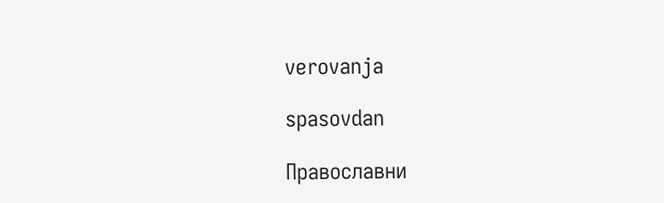verovanja

spasovdan

Православни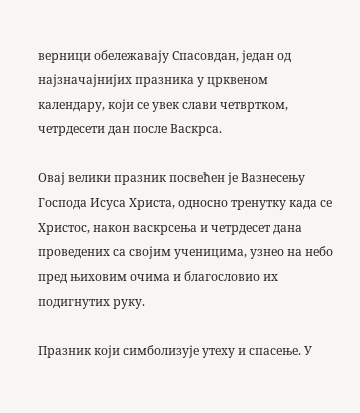верници обележавају Спасовдан, један од најзначајнијих празника у црквеном календару, који се увек слави четвртком, четрдесети дан после Васкрса.

Овај велики празник посвећен је Вазнесењу Господа Исуса Христа, односно тренутку када се Христос, након васкрсења и четрдесет дана проведених са својим ученицима, узнео на небо пред њиховим очима и благословио их подигнутих руку.

Празник који симболизује утеху и спасење. У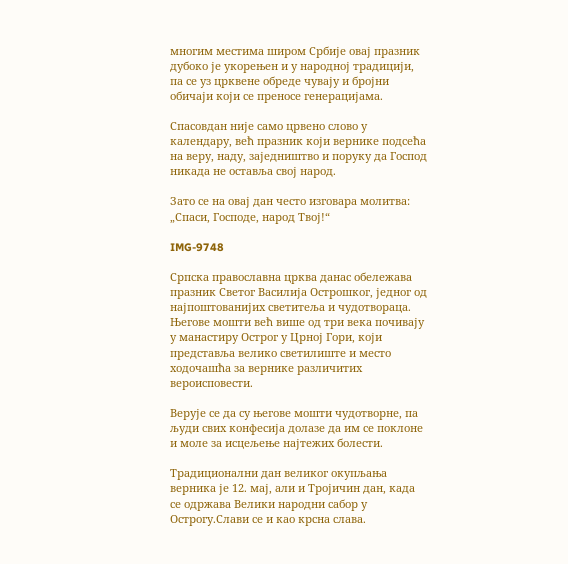многим местима широм Србије овај празник дубоко је укорењен и у народној традицији, па се уз црквене обреде чувају и бројни обичаји који се преносе генерацијама.

Спасовдан није само црвено слово у календару, већ празник који вернике подсећа на веру, наду, заједништво и поруку да Господ никада не оставља свој народ.

Зато се на овај дан често изговара молитва: „Спаси, Господе, народ Твој!“

IMG-9748

Српска православна црква данас обележава празник Светог Василија Острошког, једног од најпоштованијих светитеља и чудотвораца. Његове мошти већ више од три века почивају у манастиру Острог у Црној Гори, који представља велико светилиште и место ходочашћа за вернике различитих вероисповести.

Верује се да су његове мошти чудотворне, па људи свих конфесија долазе да им се поклоне и моле за исцељење најтежих болести.

Традиционални дан великог окупљања верника је 12. мај, али и Тројичин дан, када се одржава Велики народни сабор у Острогу.Слави се и као крсна слава.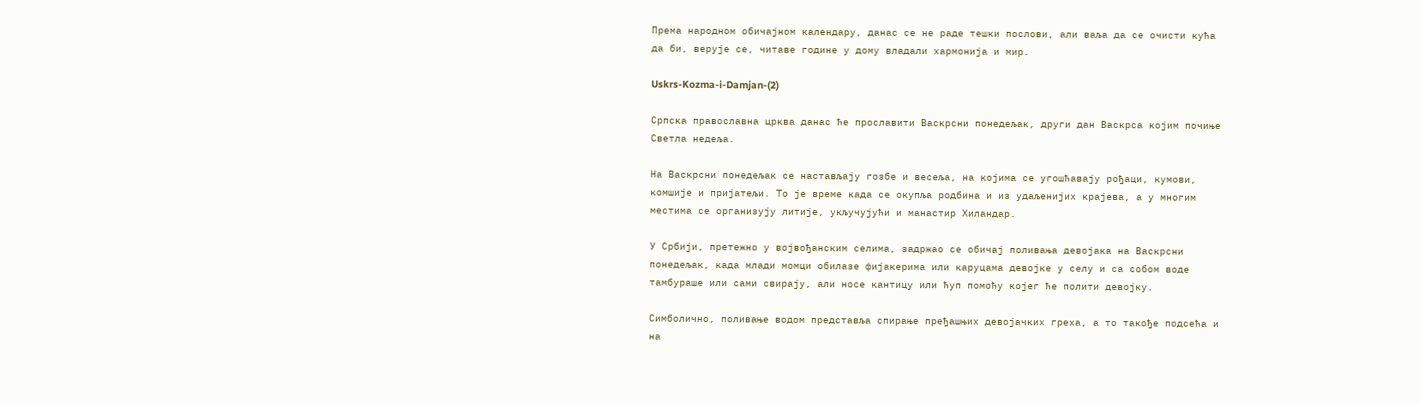Према народном обичајном календару, данас се не раде тешки послови, али ваља да се очисти кућа да би, верује се, читаве године у дому владали хармонија и мир.

Uskrs-Kozma-i-Damjan-(2)

Српска православна црква данас ће прославити Васкрсни понедељак, други дан Васкрса којим почиње Светла недеља.

На Васкрсни понедељак се настављају гозбе и весеља, на којима се угошћавају рођаци, кумови, комшије и пријатељи. То је време када се окупља родбина и из удаљенијих крајева, а у многим местима се организују литије, укључујући и манастир Хиландар.

У Србији, претежно у војвођанским селима, задржао се обичај поливања девојака на Васкрсни понедељак, када млади момци обилазе фијакерима или каруцама девојке у селу и са собом воде тамбураше или сами свирају, али носе кантицу или ћуп помоћу којег ће полити девојку.

Симболично, поливање водом представља спирање пређашњих девојачких греха, а то такође подсећа и на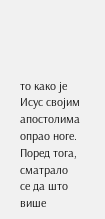то како је Исус својим апостолима опрао ноге. Поред тога, сматрало се да што више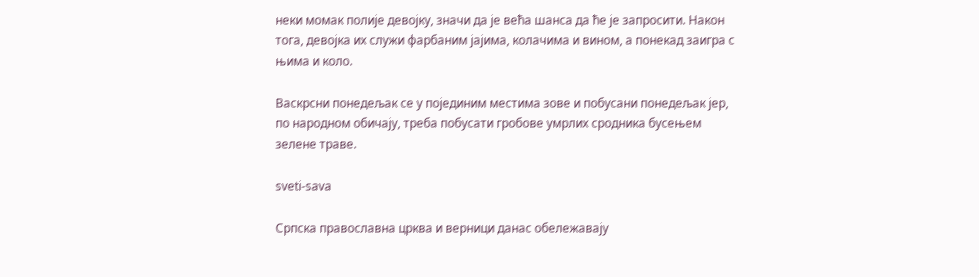неки момак полије девојку, значи да је већа шанса да ће је запросити. Након тога, девојка их служи фарбаним јајима, колачима и вином, а понекад заигра с њима и коло.

Васкрсни понедељак се у појединим местима зове и побусани понедељак јер, по народном обичају, треба побусати гробове умрлих сродника бусењем зелене траве.

sveti-sava

Српска православна црква и верници данас обележавају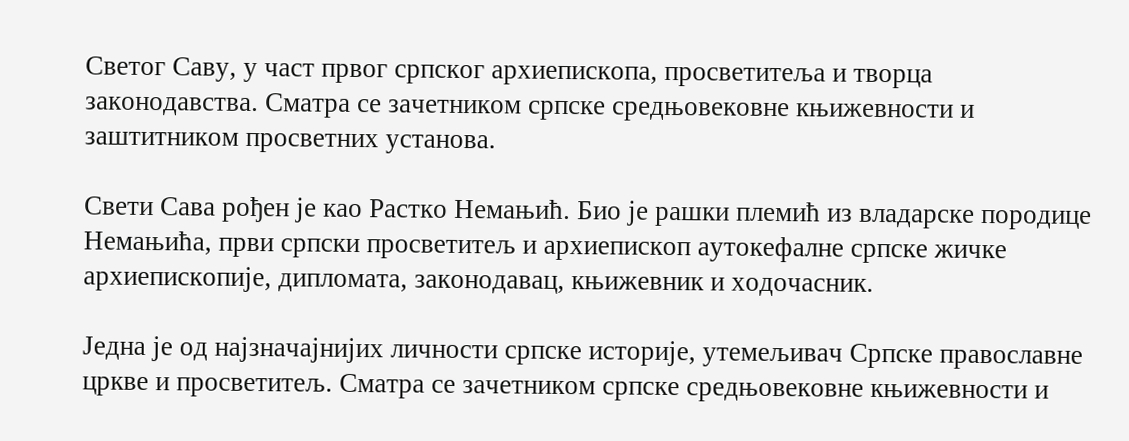Светог Саву, у част првог српског архиепископа, просветитеља и творца законодавства. Сматра се зачетником српске средњовековне књижевности и заштитником просветних установа.

Свети Сава рођен је као Растко Немањић. Био је рашки племић из владарске породице Немањића, први српски просветитељ и архиепископ аутокефалне српске жичке архиепископије, дипломата, законодавац, књижевник и ходочасник.

Једна је од најзначајнијих личности српске историје, утемељивач Српске православне цркве и просветитељ. Сматра се зачетником српске средњовековне књижевности и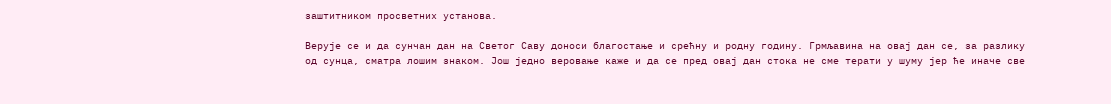заштитником просветних установа.

Верује се и да сунчан дан на Светог Саву доноси благостање и срећну и родну годину. Грмљавина на овај дан се, за разлику од сунца, сматра лошим знаком. Још једно веровање каже и да се пред овај дан стока не сме терати у шуму јер ће иначе све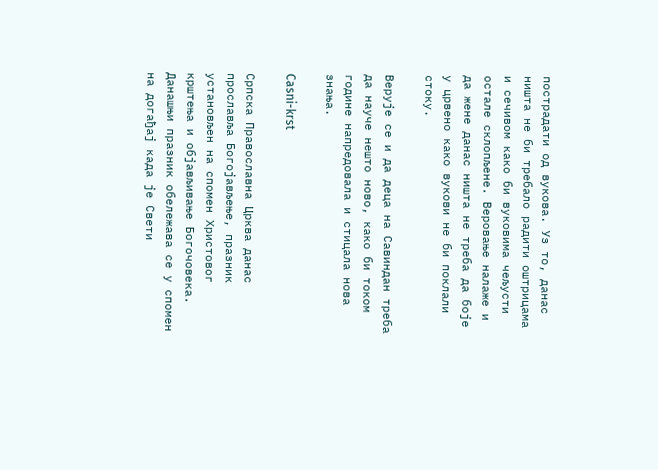пострадати од вукова. Уз то, данас ништа не би требало радити оштрицама и сечивом како би вуковима чељусти остале склопљене. Веровање налаже и да жене данас ништа не треба да боје у црвено како вукови не би поклали стоку.

Верује се и да деца на Савиндан треба да науче нешто ново, како би током године напредовала и стицала нова знања.

Casni-krst

Српска Православна Црква данас прославља Богојављење, празник установљен на спомен Христовог крштења и објављивање Богочовека.  Данашњи празник обележава се у спомен на догађај када је Свети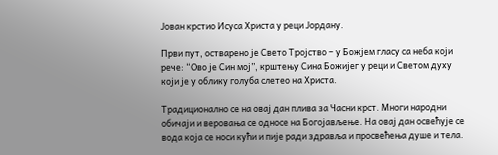Јован крстио Исуса Христа у реци Јордану.

Први пут, остварено је Свето Тројство – у Божјем гласу са неба који рече: “Ово је Син мој”, крштењу Сина Божијег у реци и Светом духу који је у облику голуба слетео на Христа.

Традиционално се на овај дан плива за Часни крст. Многи народни обичаји и веровања се односе на Богојављење. На овај дан освећује се вода која се носи кући и пије ради здравља и просвећења душе и тела.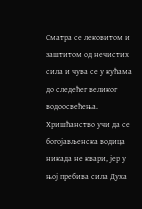Сматра се лековитом и заштитом од нечистих сила и чува се у кућама до следећег великог водоосвећења. Хришћанство учи да се богојављенска водица никада не квари, јер у њој пребива сила Духа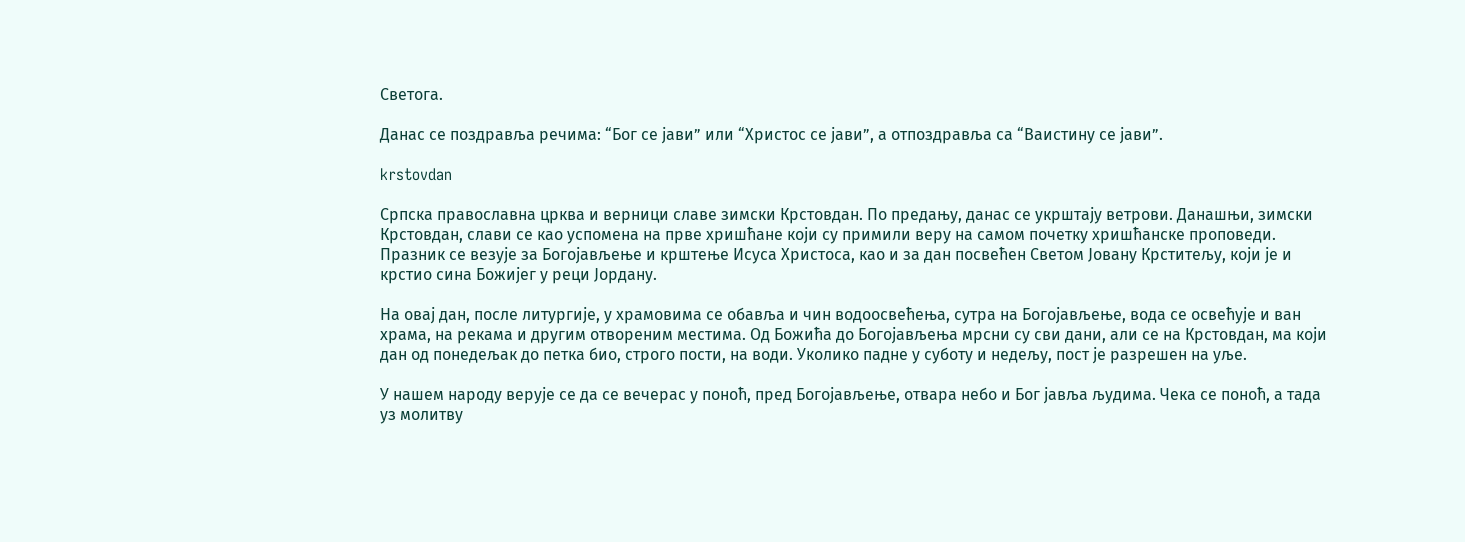Светога.

Данас се поздравља речима: “Бог се јави” или “Христос се јави”, а отпоздравља са “Ваистину се јави”.

krstovdan

Српска православна црква и верници славе зимски Крстовдан. По предању, данас се укрштају ветрови. Данашњи, зимски Крстовдан, слави се као успомена на прве хришћане који су примили веру на самом почетку хришћанске проповеди. Празник се везује за Богојављење и крштење Исуса Христоса, као и за дан посвећен Светом Јовану Крститељу, који је и крстио сина Божијег у реци Јордану.

На овај дан, после литургије, у храмовима се обавља и чин водоосвећења, сутра на Богојављење, вода се освећује и ван храма, на рекама и другим отвореним местима. Од Божића до Богојављења мрсни су сви дани, али се на Крстовдан, ма који дан од понедељак до петка био, строго пости, на води. Уколико падне у суботу и недељу, пост је разрешен на уље.

У нашем народу верује се да се вечерас у поноћ, пред Богојављење, отвара небо и Бог јавља људима. Чека се поноћ, а тада уз молитву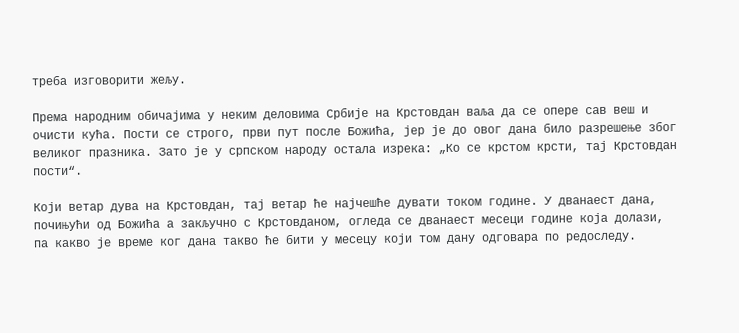треба изговорити жељу.

Према народним обичајима у неким деловима Србије на Крстовдан ваља да се опере сав веш и очисти кућа. Пости се строго, први пут после Божића, јер је до овог дана било разрешење због великог празника. Зато је у српском народу остала изрека: „Ко се крстом крсти, тај Крстовдан пости“.

Који ветар дува на Крстовдан, тај ветар ће најчешће дувати током године. У дванаест дана, почињући од Божића а закључно с Крстовданом, огледа се дванаест месеци године која долази, па какво је време ког дана такво ће бити у месецу који том дану одговара по редоследу.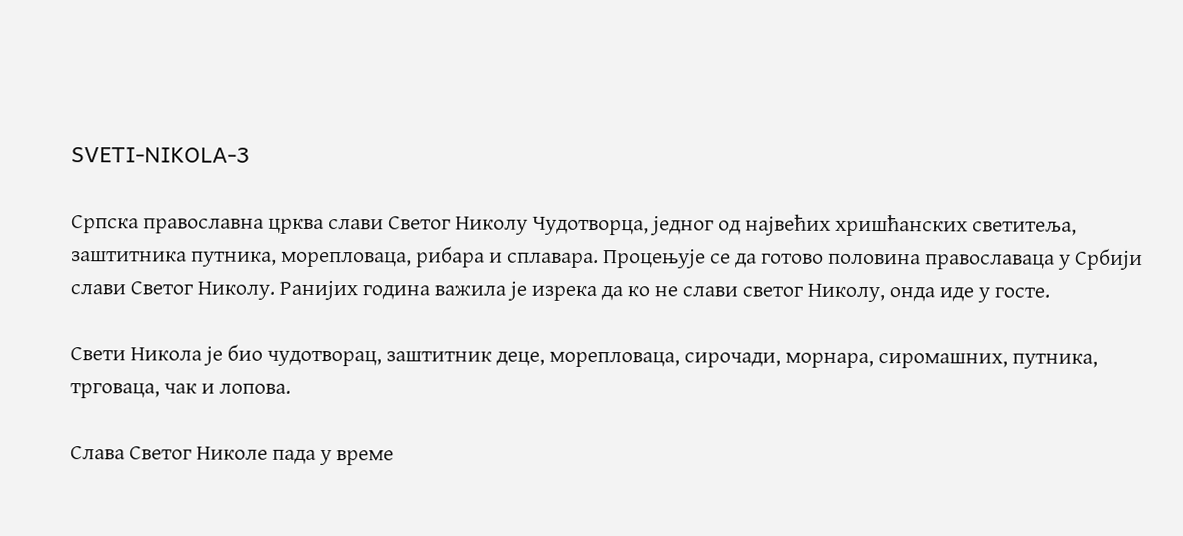SVETI-NIKOLA-3

Српска православна црква слави Светог Николу Чудотворца, једног од највећих хришћанских светитеља, заштитника путника, морепловаца, рибара и сплавара. Процењује се да готово половина православаца у Србији слави Светог Николу. Ранијих година важила је изрека да ко не слави светог Николу, онда иде у госте.

Свети Никола је био чудотворац, заштитник деце, морепловаца, сирочади, морнара, сиромашних, путника, трговаца, чак и лопова.

Слава Светог Николе пада у време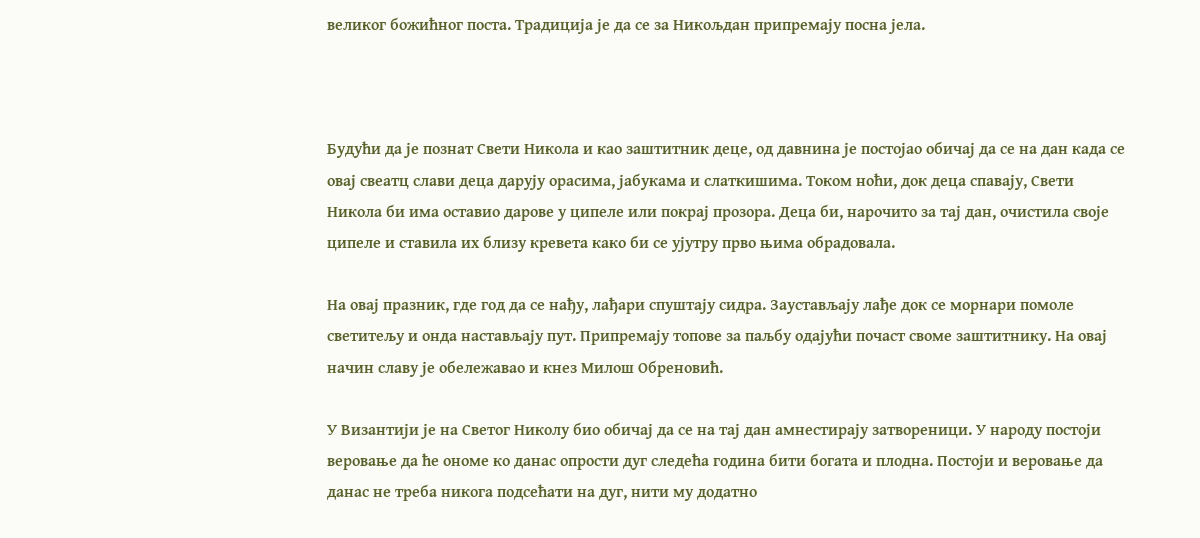великог божићног поста. Традиција је да се за Никољдан припремају посна јела.



Будући да је познат Свети Никола и као заштитник деце, од давнина је постојао обичај да се на дан када се овај свеатц слави деца дарују орасима, јабукама и слаткишима. Током ноћи, док деца спавају, Свети Никола би има оставио дарове у ципеле или покрај прозора. Деца би, нарочито за тај дан, очистила своје ципеле и ставила их близу кревета како би се ујутру прво њима обрадовала.

На овај празник, где год да се нађу, лађари спуштају сидра. Заустављају лађе док се морнари помоле светитељу и онда настављају пут. Припремају топове за паљбу одајући почаст своме заштитнику. На овај начин славу је обележавао и кнез Милош Обреновић.

У Византији је на Светог Николу био обичај да се на тај дан амнестирају затвореници. У народу постоји веровање да ће ономе ко данас опрости дуг следећа година бити богата и плодна. Постоји и веровање да данас не треба никога подсећати на дуг, нити му додатно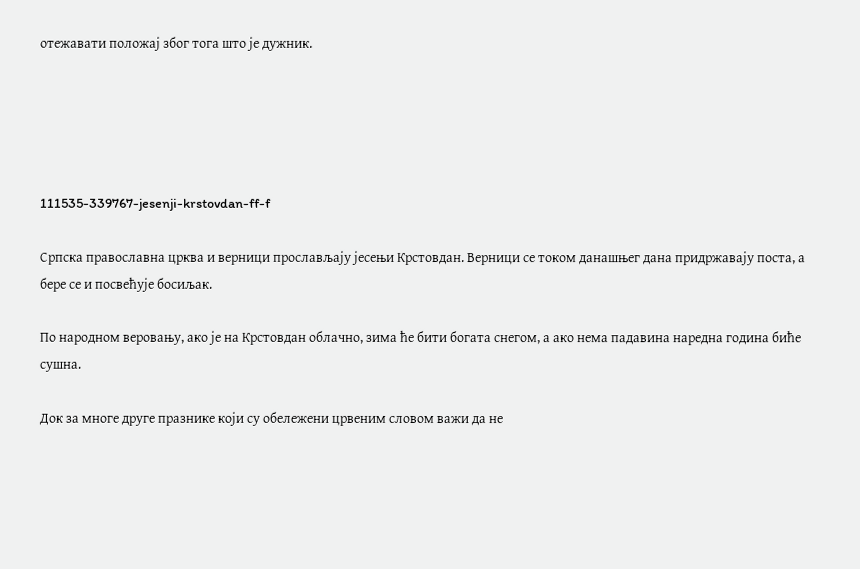отежавати положај због тога што је дужник.





111535-339767-jesenji-krstovdan-ff-f

Српска православна црква и верници прослављају јесењи Крстовдан. Верници се током данашњег дана придржавају поста, а бере се и посвећује босиљак.

По народном веровању, ако је на Крстовдан облачно, зима ће бити богата снегом, а ако нема падавина наредна година биће сушна.

Док за многе друге празнике који су обележени црвеним словом важи да не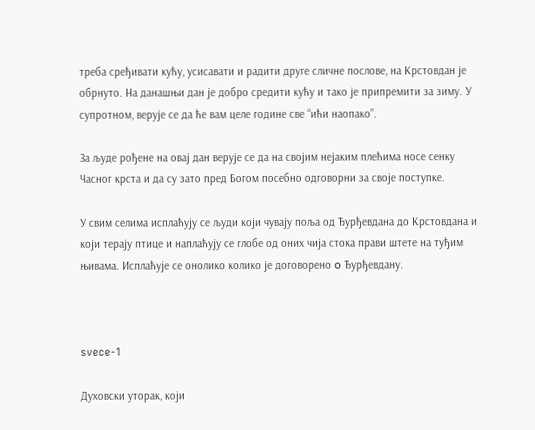треба сређивати кућу, усисавати и радити друге сличне послове, на Крстовдан је обрнуто. На данашњи дан је добро средити кућу и тако је припремити за зиму. У супротном, верује се да ће вам целе године све “ићи наопако”.

За људе рођене на овај дан верује се да на својим нејаким плећима носе сенку Часног крста и да су зато пред Богом посебно одговорни за своје поступке.

У свим селима исплаћују се људи који чувају поља од Ђурђевдана до Крстовдана и који терају птице и наплаћују се глобе од оних чија стока прави штете на туђим њивама. Исплаћује се онолико колико је договорено ο Ђурђевдану.



svece-1

Духовски уторак, који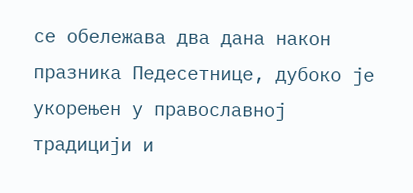се обележава два дана након празника Педесетнице, дубоко је укорењен у православној традицији и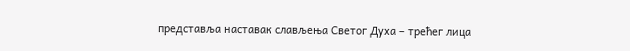представља наставак слављења Светог Духа – трећег лица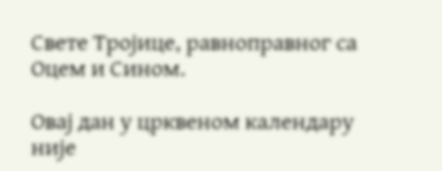Свете Тројице, равноправног са Оцем и Сином.

Овај дан у црквеном календару није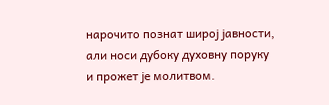нарочито познат широј јавности, али носи дубоку духовну поруку и прожет је молитвом.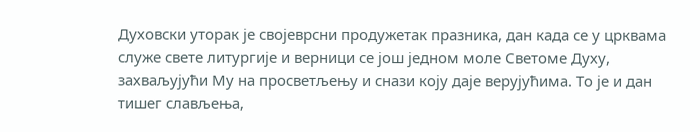Духовски уторак је својеврсни продужетак празника, дан када се у црквама служе свете литургије и верници се још једном моле Светоме Духу, захваљујући Му на просветљењу и снази коју даје верујућима. То је и дан тишег слављења,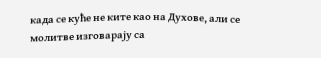када се куће не ките као на Духове, али се молитве изговарају са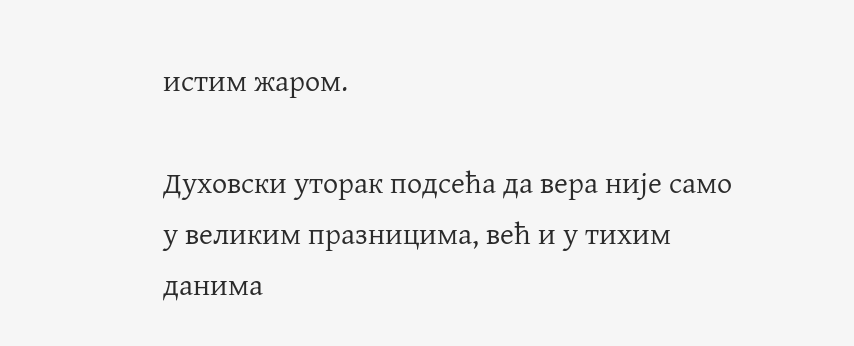истим жаром.

Духовски уторак подсећа да вера није само у великим празницима, већ и у тихим данима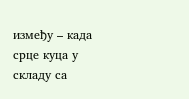између – када срце куца у складу са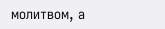молитвом, а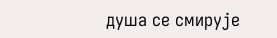душа се смирује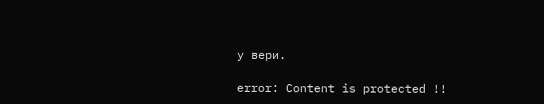у вери.

error: Content is protected !!